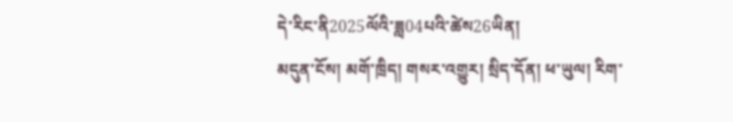དེ་རིང་ནི2025ལོའི་ཟླ04པའི་ཚེས26ཡིན།
མདུན་ངོས། མགོ་ཁྲིད། གསར་འགྱུར། སྲིད་དོན། ཕ་ཡུལ། རིག་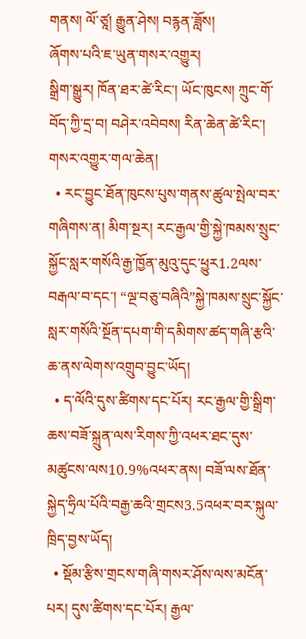གནས། ལོ་ཙཱ། རྒྱུན་ཤེས། བརྙན་ཟློས།
ཞོགས་པའི་ཇ་ཡུན་གསར་འགྱུར།
སྒྲིག་སྒྱུར། ཁོན་ཐར་ཚེ་རིང་། ཡོང་ཁུངས། ཀྲུང་གོ་བོད་ཀྱི་དྲ་བ། བཤེར་འབེབས། རིན་ཆེན་ཚེ་རིང་།
གསར་འགྱུར་གལ་ཆེན།
  • རང་བྱུང་ཐོན་ཁུངས་པུས་གནས་ཚུལ་སྤེལ་བར་གཞིགས་ན། མིག་སྔར། རང་རྒྱལ་གྱི་སྐྱེ་ཁམས་སྲུང་སྐྱོང་སླར་གསོའི་རྒྱ་ཁྱོན་མུའུ་དུང་ཕྱུར1.2ལས་བརྒལ་བ་དང་། “ལྔ་བཅུ་བཞིའི”སྐྱེ་ཁམས་སྲུང་སྐྱོང་སླར་གསོའི་སྔོན་དཔག་གི་དམིགས་ཚད་གཞི་རྩའི་ཆ་ནས་ལེགས་འགྲུབ་བྱུང་ཡོད།
  • ད་ལོའི་དུས་ཚིགས་དང་པོར། རང་རྒྱལ་གྱི་སྒྲིག་ཆས་བཟོ་སྐྲུན་ལས་རིགས་ཀྱི་འཕར་ཐང་དུས་མཚུངས་ལས10.9%འཕར་ནས། བཟོ་ལས་ཐོན་སྐྱེད་ཧྲིལ་པོའི་བརྒྱ་ཆའི་གྲངས3.5འཕར་བར་སྐུལ་ཁྲིད་བྱས་ཡོད།
  • སྡོམ་རྩིས་གྲངས་གཞི་གསར་ཤོས་ལས་མངོན་པར། དུས་ཚིགས་དང་པོར། རྒྱལ་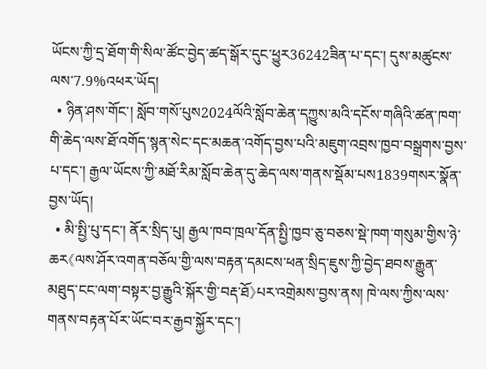ཡོངས་ཀྱི་དྲ་ཐོག་གི་སིལ་ཚོང་བྱེད་ཚད་སྒོར་དུང་ཕྱུར36242ཟིན་པ་དང་། དུས་མཚུངས་ལས་7.9%འཕར་ཡོད།
  • ཉིན་ཤས་གོང་། སློབ་གསོ་པུས2024ལོའི་སློབ་ཆེན་དཀྱུས་མའི་དངོས་གཞིའི་ཚན་ཁག་གི་ཆེད་ལས་ཐོ་འགོད་སྙན་སེང་དང་མཆན་འགོད་བྱས་པའི་མཇུག་འབྲས་ཁྱབ་བསྒྲགས་བྱས་པ་དང་། རྒྱལ་ཡོངས་ཀྱི་མཐོ་རིམ་སློབ་ཆེན་དུ་ཆེད་ལས་གནས་སྡོམ་པས1839གསར་སྣོན་བྱས་ཡོད།
  • མི་སྤྱི་པུ་དང་། ནོར་སྲིད་པུ། རྒྱལ་ཁབ་ཁྲལ་དོན་སྤྱི་ཁྱབ་ཅུ་བཅས་སྡེ་ཁག་གསུམ་གྱིས་ཉེ་ཆར《ལས་ཤོར་འགན་བཅོལ་གྱི་ལས་བརྟན་དམངས་ཕན་སྲིད་ཇུས་ཀྱི་བྱེད་ཐབས་རྒྱུན་མཐུད་ངང་ལག་བསྟར་བྱ་རྒྱུའི་སྐོར་གྱི་བརྡ་ཐོ》པར་འགྲེམས་བྱས་ནས། ཁེ་ལས་ཀྱིས་ལས་གནས་བརྟན་པོར་ཡོང་བར་རྒྱབ་སྐྱོར་དང་།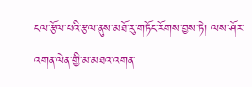ངལ་རྩོལ་པའི་རྩལ་ནུས་མཐོ་རུ་གཏོང་རོགས་བྱས་ཏེ། ལས་ཤོར་འགན་ལེན་གྱི་མ་མཐའ་འགན་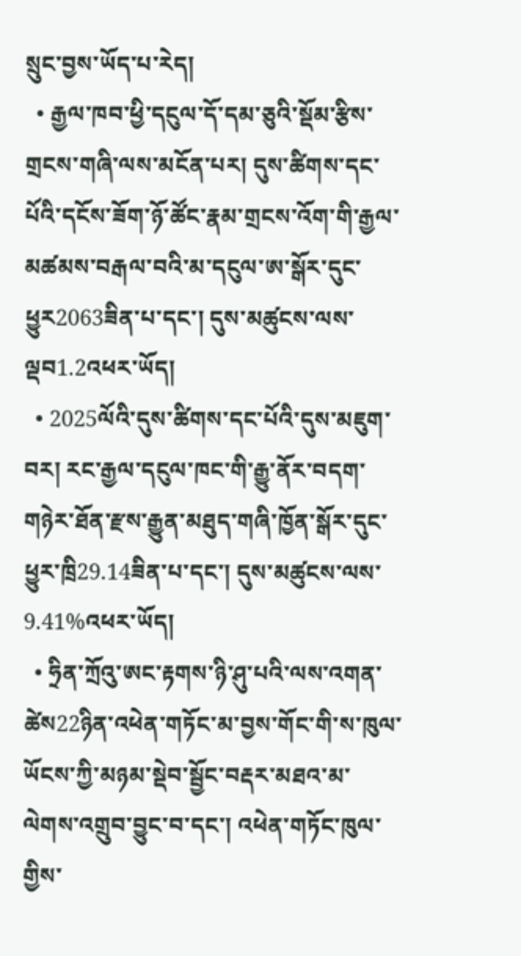སྲུང་བྱས་ཡོད་པ་རེད།
  • རྒྱལ་ཁབ་ཕྱི་དངུལ་དོ་དམ་ཅུའི་སྡོམ་རྩིས་གྲངས་གཞི་ལས་མངོན་པར། དུས་ཚིགས་དང་པོའི་དངོས་ཟོག་ཉོ་ཚོང་རྣམ་གྲངས་འོག་གི་རྒྱལ་མཚམས་བརྒལ་བའི་མ་དངུལ་ཨ་སྒོར་དུང་ཕྱུར2063ཟིན་པ་དང་། དུས་མཚུངས་ལས་ལྡབ1.2འཕར་ཡོད།
  • 2025ལོའི་དུས་ཚིགས་དང་པོའི་དུས་མཇུག་བར། རང་རྒྱལ་དངུལ་ཁང་གི་རྒྱུ་ནོར་བདག་གཉེར་ཐོན་རྫས་རྒྱུན་མཐུད་གཞི་ཁྱོན་སྒོར་དུང་ཕྱུར་ཁྲི29.14ཟིན་པ་དང་། དུས་མཚུངས་ལས་9.41%འཕར་ཡོད།
  • ཧྲིན་ཀྲོའུ་ཨང་རྟགས་ཉི་ཤུ་པའི་ལས་འགན་ཚེས22ཉིན་འཕེན་གཏོང་མ་བྱས་གོང་གི་ས་ཁུལ་ཡོངས་ཀྱི་མཉམ་སྡེབ་སྦྱོང་བརྡར་མཐའ་མ་ལེགས་འགྲུབ་བྱུང་བ་དང་། འཕེན་གཏོང་ཁུལ་གྱིས་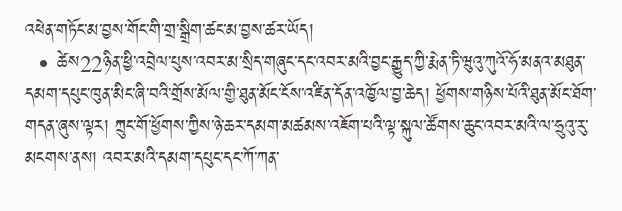འཕེན་གཏོང་མ་བྱས་གོང་གི་གྲ་སྒྲིག་ཚང་མ་བྱས་ཚར་ཡོད།
  • ཚེས22ཉིན་ཕྱི་འབྲེལ་པུས་འབར་མ་སྲིད་གཞུང་དང་འབར་མའི་བྱང་རྒྱུད་ཀྱི་རྨེན་ཏི་ཝུའུ་ཀུའོ་ཧོ་མནའ་མཐུན་དམག་དཔུང་ཁུན་མིང་ཞི་བའི་གྲོས་མོལ་གྱི་ཐུན་མོང་ངོས་འཛིན་དོན་འཁྱོལ་བྱ་ཆེད། ཕྱོགས་གཉིས་པོའི་ཐུན་མོང་ཐོག་གདན་ཞུས་ལྟར། ཀྲུང་གོ་ཕྱོགས་ཀྱིས་ཉེ་ཆར་དམག་མཚམས་འཇོག་པའི་ལྟ་སྐུལ་ཚོགས་ཆུང་འབར་མའི་ལ་ཧྲུའུ་རུ་མངགས་ནས། འབར་མའི་དམག་དཔུང་དང་ཀོ་ཀན་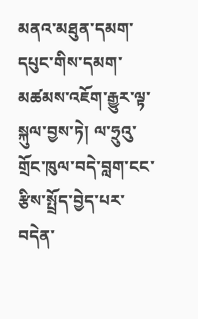མནའ་མཐུན་དམག་དཔུང་གིས་དམག་མཚམས་འཇོག་རྒྱུར་ལྟ་སྐུལ་བྱས་ཏེ། ལ་ཧྲུའུ་གྲོང་ཁུལ་བདེ་བླག་ངང་རྩིས་སྤྲོད་བྱེད་པར་བདེན་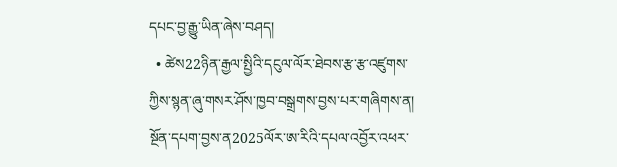དཔང་བྱ་རྒྱུ་ཡིན་ཞེས་བཤད།
  • ཚེས22ཉིན་རྒྱལ་སྤྱིའི་དངུལ་ལོར་ཐེབས་རྩ་རྩ་འཛུགས་ཀྱིས་སྙན་ཞུ་གསར་ཤོས་ཁྱབ་བསྒྲགས་བྱས་པར་གཞིགས་ན། སྔོན་དཔག་བྱས་ན2025ལོར་ཨ་རིའི་དཔལ་འབྱོར་འཕར་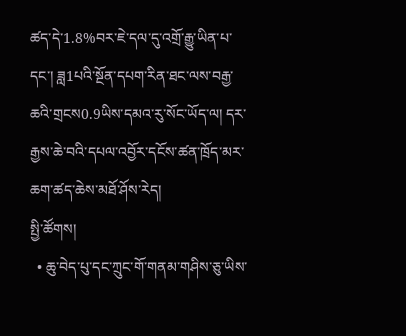ཚད་དེ་1.8%བར་ཇེ་དལ་དུ་འགྲོ་རྒྱུ་ཡིན་པ་དང་། ཟླ1པའི་སྔོན་དཔག་རིན་ཐང་ལས་བརྒྱ་ཆའི་གྲངས0.9ཡིས་དམའ་རུ་སོང་ཡོད་ལ། དར་རྒྱས་ཆེ་བའི་དཔལ་འབྱོར་དངོས་ཚན་ཁྲོད་མར་ཆག་ཚད་ཆེས་མཐོ་ཤོས་རེད།
སྤྱི་ཚོགས།
  • ཆུ་བེད་པུ་དང་ཀྲུང་གོ་གནམ་གཤིས་ཅུ་ཡིས་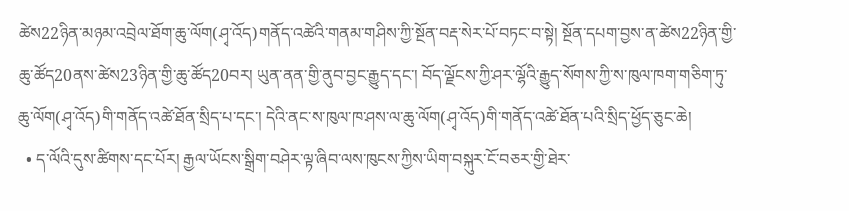ཚེས22ཉིན་མཉམ་འབྲེལ་ཐོག་ཆུ་ལོག(ཤྭ་འོད)གནོད་འཚེའི་གནམ་གཤིས་ཀྱི་སྔོན་བརྡ་སེར་པོ་བཏང་བ་སྟེ། སྔོན་དཔག་བྱས་ན་ཚེས22ཉིན་གྱི་ཆུ་ཚོད20ནས་ཚེས23ཉིན་གྱི་ཆུ་ཚོད20བར། ཡུན་ནན་གྱི་ནུབ་བྱང་རྒྱུད་དང་། བོད་ལྗོངས་ཀྱི་ཤར་ལྷོའི་རྒྱུད་སོགས་ཀྱི་ས་ཁུལ་ཁག་གཅིག་ཏུ་ཆུ་ལོག(ཤྭ་འོད)གི་གནོད་འཚེ་ཐོན་སྲིད་པ་དང་། དེའི་ནང་ས་ཁུལ་ཁ་ཤས་ལ་ཆུ་ལོག(ཤྭ་འོད)གི་གནོད་འཚེ་ཐོན་པའི་སྲིད་ཕྱོད་ཅུང་ཆེ།
  • ད་ལོའི་དུས་ཚིགས་དང་པོར། རྒྱལ་ཡོངས་སྒྲིག་བཤེར་ལྟ་ཞིབ་ལས་ཁུངས་ཀྱིས་ཡིག་བསྐུར་ངོ་བཅར་གྱི་ཐེར་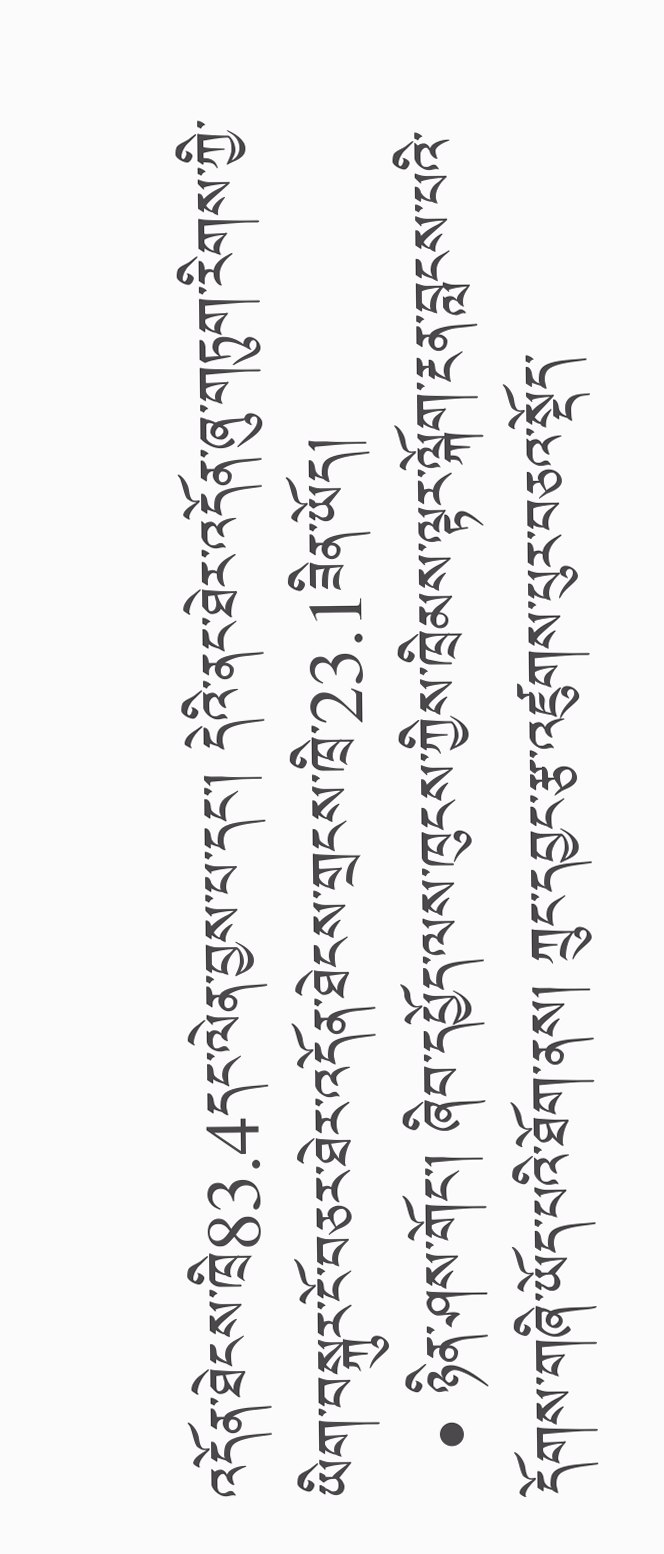འདོན་ཐེངས་ཁྲི83.4དང་ལེན་བྱས་པ་དང་། དེའི་ནང་ཐེར་འདོན་ཞུ་གཏུག་རིགས་ཀྱི་ཡིག་བསྐུར་ངོ་བཅར་ཐེར་འདོན་ཐེངས་གྲངས་ཁྲི་23.1ཟིན་ཡོད།
  • ཉིན་ཤས་གོང་། ཞིབ་དཔྱོད་ལས་ཁུངས་ཀྱིས་ཁྲིམས་ལྟར་ལྐོག་རྔན་བླངས་པའི་དོགས་གཞི་ཡོད་པའི་ཐོག་ནས། ཀྲུང་དབྱང་རྩ་འཛུགས་པུར་བཅའ་སྡོད་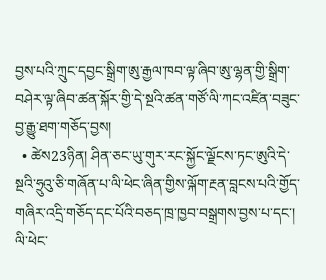བྱས་པའི་ཀྲུང་དབྱང་སྒྲིག་ཨུ་རྒྱལ་ཁབ་ལྟ་ཞིབ་ཨུ་ལྷན་གྱི་སྒྲིག་བཤེར་ལྟ་ཞིབ་ཚན་སྐོར་གྱི་དེ་སྔའི་ཚན་གཙོ་ལི་ཀང་འཛིན་བཟུང་བྱ་རྒྱུ་ཐག་གཅོད་བྱས།
  • ཚེས23ཉིན། ཤིན་ཅང་ཡུ་གུར་རང་སྐྱོང་ལྗོངས་ཏང་ཨུའི་དེ་སྔའི་ཧྲུའུ་ཅི་གཞོན་པ་ལི་ཕེང་ཞིན་གྱིས་ལྐོག་རྔན་བླངས་པའི་གྱོད་གཞིར་འདྲི་གཅོད་དང་པོའི་བཅད་ཁྲ་ཁྱབ་བསྒྲགས་བྱས་པ་དང་། ལི་ཕེང་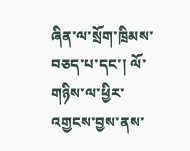ཞིན་ལ་སྲོག་ཁྲིམས་བཅད་པ་དང་། ལོ་གཉིས་ལ་ཕྱིར་འགྱངས་བྱས་ནས་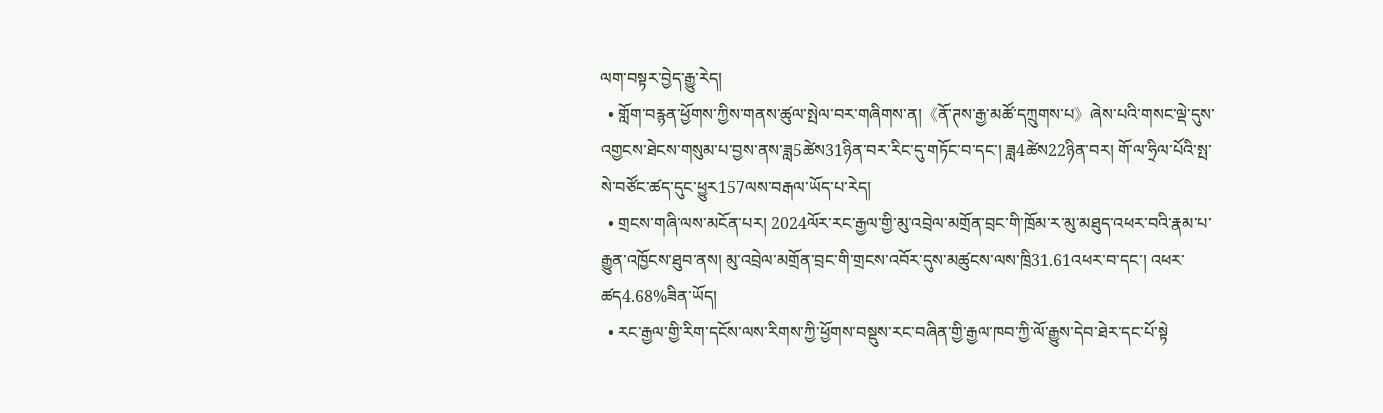ལག་བསྟར་བྱེད་རྒྱུ་རེད།
  • གློག་བརྙན་ཕྱོགས་ཀྱིས་གནས་ཚུལ་སྤེལ་བར་གཞིགས་ན།《ནོ་ཊས་རྒྱ་མཚོ་དཀྲུགས་པ》ཞེས་པའི་གསང་ལྡེ་དུས་འགྱངས་ཐེངས་གསུམ་པ་བྱས་ནས་ཟླ5ཚེས31ཉིན་བར་རིང་དུ་གཏོང་བ་དང་། ཟླ4ཚེས22ཉིན་བར། གོ་ལ་ཧྲིལ་པོའི་སྤ་སེ་བཙོང་ཚད་དུང་ཕྱུར157ལས་བརྒལ་ཡོད་པ་རེད།
  • གྲངས་གཞི་ལས་མངོན་པར། 2024ལོར་རང་རྒྱལ་གྱི་མུ་འབྲེལ་མགྲོན་བྲང་གི་ཁྲོམ་ར་མུ་མཐུད་འཕར་བའི་རྣམ་པ་རྒྱུན་འཁྱོངས་ཐུབ་ནས། མུ་འབྲེལ་མགྲོན་བྲང་གི་གྲངས་འབོར་དུས་མཚུངས་ལས་ཁྲི31.61འཕར་བ་དང་། འཕར་ཚད4.68%ཟིན་ཡོད།
  • རང་རྒྱལ་གྱི་རིག་དངོས་ལས་རིགས་ཀྱི་ཕྱོགས་བསྡུས་རང་བཞིན་གྱི་རྒྱལ་ཁབ་ཀྱི་ལོ་རྒྱུས་དེབ་ཐེར་དང་པོ་སྟེ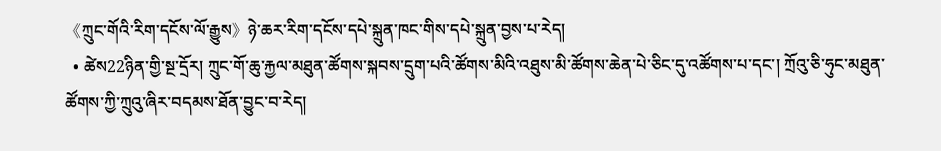《ཀྲུང་གོའི་རིག་དངོས་ལོ་རྒྱུས》ཉེ་ཆར་རིག་དངོས་དཔེ་སྐྲུན་ཁང་གིས་དཔེ་སྐྲུན་བྱས་པ་རེད།
  • ཚེས22ཉིན་གྱི་སྔ་དྲོར། ཀྲུང་གོ་ཆུ་རྐྱལ་མཐུན་ཚོགས་སྐབས་དྲུག་པའི་ཚོགས་མིའི་འཐུས་མི་ཚོགས་ཆེན་པེ་ཅིང་དུ་འཚོགས་པ་དང་། ཀྲོའུ་ཅི་ཧུང་མཐུན་ཚོགས་ཀྱི་ཀྲུའུ་ཞིར་བདམས་ཐོན་བྱུང་བ་རེད།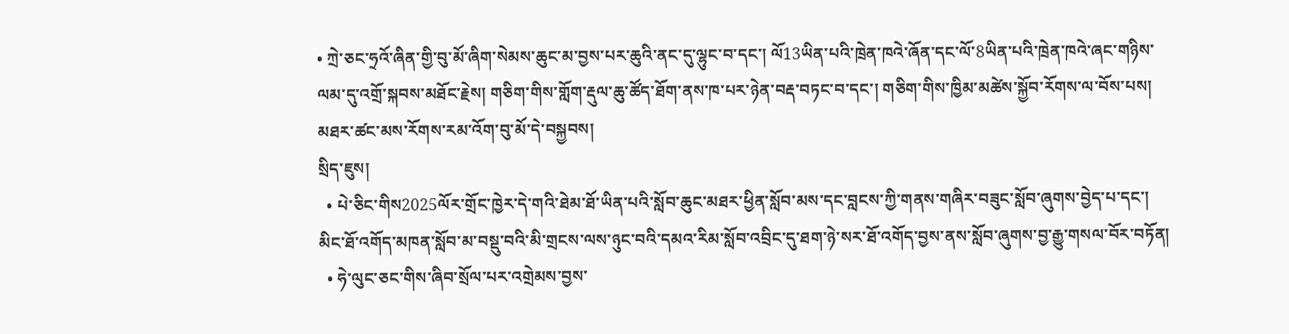• ཀྲེ་ཅང་ཧྲའོ་ཞིན་གྱི་བུ་མོ་ཞིག་སེམས་ཆུང་མ་བྱས་པར་ཆུའི་ནང་དུ་ལྷུང་བ་དང་། ལོ13ཡིན་པའི་ཁྲེན་ཁའེ་ཞོན་དང་ལོ་8ཡིན་པའི་ཁྲེན་ཁའེ་ཞང་གཉིས་ལམ་དུ་འགྲོ་སྐབས་མཐོང་རྗེས། གཅིག་གིས་གློག་རྡུལ་ཆུ་ཚོད་ཐོག་ནས་ཁ་པར་ཉེན་བརྡ་བཏང་བ་དང་། གཅིག་གིས་ཁྱིམ་མཚེས་སྐྱོབ་རོགས་ལ་བོས་པས། མཐར་ཚང་མས་རོགས་རམ་འོག་བུ་མོ་དེ་བསྐྱབས།
སྲིད་ཇུས།
  • པེ་ཅིང་གིས2025ལོར་གྲོང་ཁྱེར་དེ་གའི་ཐེམ་ཐོ་ཡིན་པའི་སློབ་ཆུང་མཐར་ཕྱིན་སློབ་མས་དང་བླངས་ཀྱི་གནས་གཞིར་བཟུང་སློབ་ཞུགས་བྱེད་པ་དང་། མིང་ཐོ་འགོད་མཁན་སློབ་མ་བསྡུ་བའི་མི་གྲངས་ལས་ཉུང་བའི་དམའ་རིམ་སློབ་འབྲིང་དུ་ཐག་ཉེ་སར་ཐོ་འགོད་བྱས་ནས་སློབ་ཞུགས་བྱ་རྒྱུ་གསལ་བོར་བཏོན།
  • ཧེ་ལུང་ཅང་གིས་ཞིབ་སྲོལ་པར་འགྲེམས་བྱས་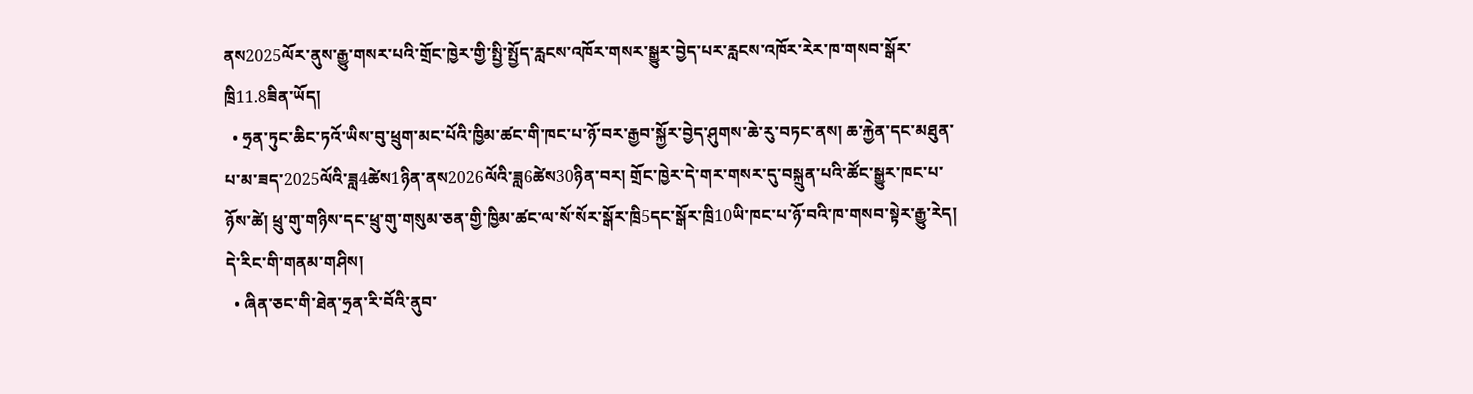ནས2025ལོར་ནུས་རྒྱུ་གསར་པའི་གྲོང་ཁྱེར་གྱི་སྤྱི་སྤྱོད་རླངས་འཁོར་གསར་སྒྱུར་བྱེད་པར་རླངས་འཁོར་རེར་ཁ་གསབ་སྒོར་ཁྲི11.8ཟིན་ཡོད།
  • ཧྲན་ཏུང་ཆིང་ཏའོ་ཡིས་བུ་ཕྲུག་མང་པོའི་ཁྱིམ་ཚང་གི་ཁང་པ་ཉོ་བར་རྒྱབ་སྐྱོར་བྱེད་ཤུགས་ཆེ་རུ་བཏང་ནས། ཆ་རྐྱེན་དང་མཐུན་པ་མ་ཟད་2025ལོའི་ཟླ4ཚེས1ཉིན་ནས2026ལོའི་ཟླ6ཚེས30ཉིན་བར། གྲོང་ཁྱེར་དེ་གར་གསར་དུ་བསྐྲུན་པའི་ཚོང་སྒྱུར་ཁང་པ་ཉོས་ཚེ། ཕྲུ་གུ་གཉིས་དང་ཕྲུ་གུ་གསུམ་ཅན་གྱི་ཁྱིམ་ཚང་ལ་སོ་སོར་སྒོར་ཁྲི5དང་སྒོར་ཁྲི10ཡི་ཁང་པ་ཉོ་བའི་ཁ་གསབ་སྟེར་རྒྱུ་རེད།
དེ་རིང་གི་གནམ་གཤིས།
  • ཞིན་ཅང་གི་ཐེན་ཧྲན་རི་བོའི་ནུབ་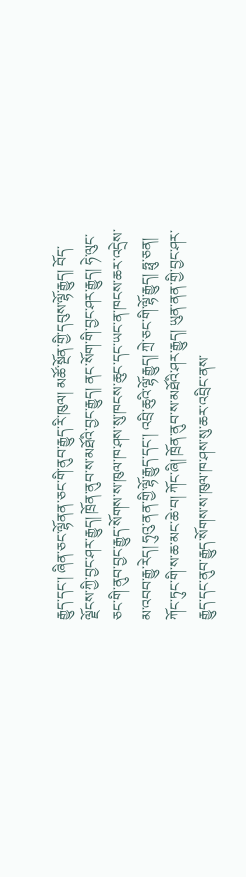རྒྱུད་དང་། ཞིན་ཅང་ལྷོནན་ཅང་གི་ནུབ་རྒྱུད་རི་ཁུལ། མཚོ་སྔོན་གྱི་དབུས་ལྷོ་རྒྱུད། བོད་ལྗོངས་ཀྱི་བྱང་ཤར་རྒྱུད། ཁྲོན་ནུབ་ས་མཐོའི་བྱང་རྒྱུད། ནང་སོག་གི་བྱང་ཤར་རྒྱུད། ཧེ་ལུང་ཅང་གི་ནུབ་བྱང་རྒྱུད་སོགས་ས་ཁུལ་ཁ་ཤས་སུ་ཁངས་ཆུང་དང་ཡང་ན་ཁངས་ཆར་འདྲེས་མ་འབབ་རྒྱུ་རེད། ཧུའུ་ནན་གྱི་ལྷོ་རྒྱུད་དང་། འབྲི་ཆུའི་ལྷོ་རྒྱུད། ཀྲེ་ཅང་གི་ལྷོ་རྒྱུད། ཧྥུ་ཅན། ཀོང་ཏུང་གི་ས་ཆ་མང་ཆེ་བ། ཀོང་ཞི། ཁྲོན་ནུབ་ས་མཐོའི་ཤར་རྒྱུད། ཡུན་ནན་གྱི་བྱང་ཤར་རྒྱུད་དང་ནུབ་རྒྱུད་སོགས་ས་ཁུལ་ཁ་ཤས་སུ་ཆར་འབྲིང་ནས་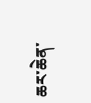ཆར་ཆེན་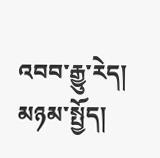འབབ་རྒྱུ་རེད།
མཉམ་སྤྱོད།